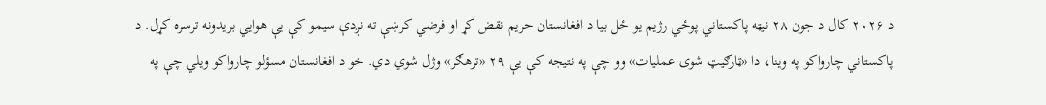د ۲۰۲۶ کال د جون ۲۸ نيټه پاکستاني پوځي رژيم يو ځل بيا د افغانستان حريم نقض کړ او فرضي کرښې ته نږدې سیمو کې يې هوايي بریدونه ترسره کړل. د پاکستاني چارواکو په وینا، دا «ټارګیټ شوی عملیات» وو چې په نتیجه کې یې ۲۹ «ترهګر» وژل شوي دي. خو د افغانستان مسؤلو چارواکو ویلي چې په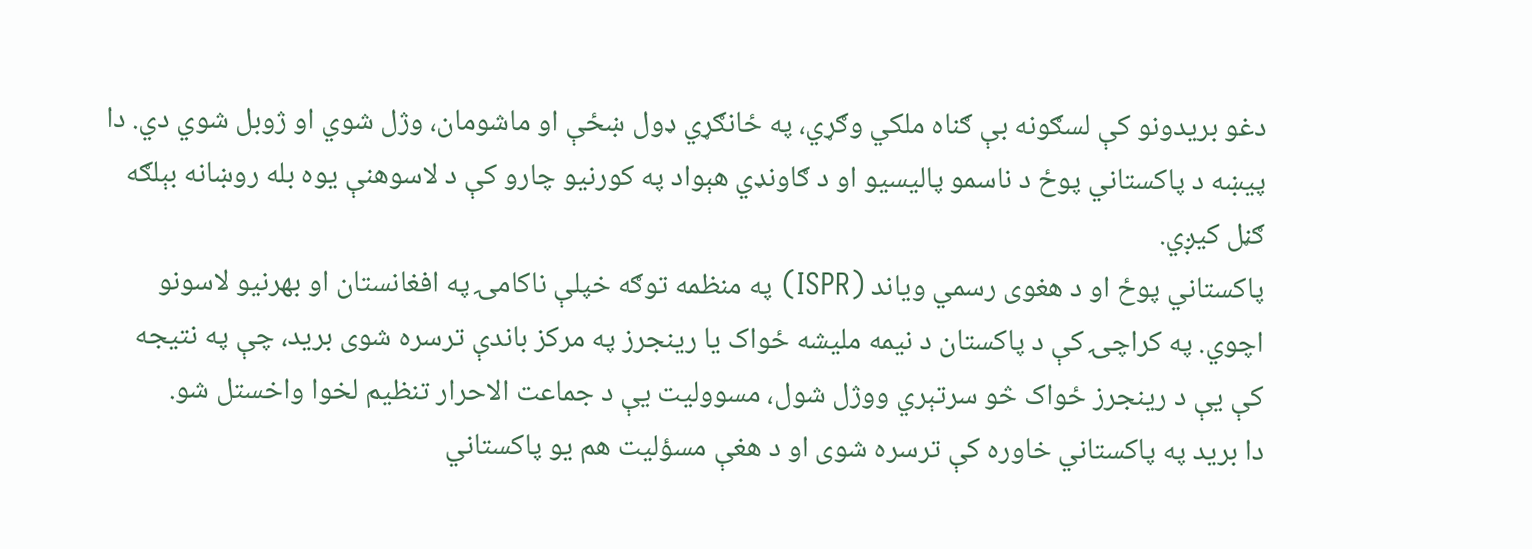دغو بریدونو کې لسګونه بې ګناه ملکي وګړي، په ځانګړي ډول ښځې او ماشومان، وژل شوي او ژوبل شوي دي. دا پیښه د پاکستاني پوځ د ناسمو پالیسیو او د ګاونډي هېواد په کورنیو چارو کې د لاسوهنې یوه بله روښانه بېلګه ګڼل کیږي.
پاکستاني پوځ او د هغوی رسمي ویاند (ISPR) په منظمه توګه خپلې ناکامۍ په افغانستان او بهرنیو لاسونو اچوي. په کراچۍ کې د پاکستان د نيمه مليشه ځواک يا رینجرز په مرکز باندې ترسره شوی برید، چې په نتیجه کې یې د رينجرز ځواک څو سرتېري ووژل شول، مسوولیت يې د جماعت الاحرار تنظيم لخوا واخستل شو.
دا برید په پاکستاني خاوره کې ترسره شوی او د هغې مسؤلیت هم یو پاکستاني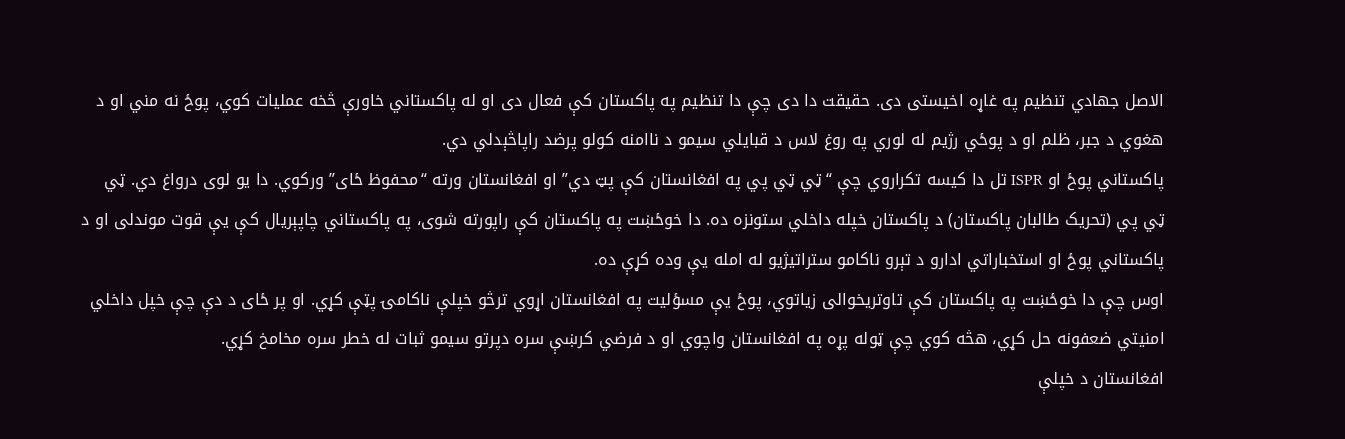الاصل جهادي تنظيم په غاړه اخیستی دی. حقیقت دا دی چې دا تنظيم په پاکستان کې فعال دی او له پاکستاني خاورې څخه عملیات کوي، پوځ نه مني او د هغوي د جبر، ظلم او د پوځي رژيم له لوري په روغ لاس د قبایلي سیمو د ناامنه کولو پرضد راپاڅېدلي دي.
پاکستاني پوځ او ISPR تل دا کیسه تکراروي چې “ټي ټي پي په افغانستان کې پټ دي” او افغانستان ورته “محفوظ ځای” ورکوي. دا یو لوی درواغ دي. ټي ټي پي (تحریک طالبان پاکستان) د پاکستان خپله داخلي ستونزه ده. دا خوځښت په پاکستان کې راپورته شوی، په پاکستاني چاپېریال کې يې قوت موندلی او د پاکستاني پوځ او استخباراتي ادارو د تېرو ناکامو ستراتیژیو له امله یې وده کړې ده.
اوس چې دا خوځښت په پاکستان کې تاوتریخوالی زیاتوي، پوځ یې مسؤلیت په افغانستان اړوي ترڅو خپلې ناکامۍ پټې کړي. او پر ځای د دې چې خپل داخلي امنیتي ضعفونه حل کړي، هڅه کوي چې ټوله پړه په افغانستان واچوي او د فرضي کرښې سره دپرتو سیمو ثبات له خطر سره مخامخ کړي.
افغانستان د خپلې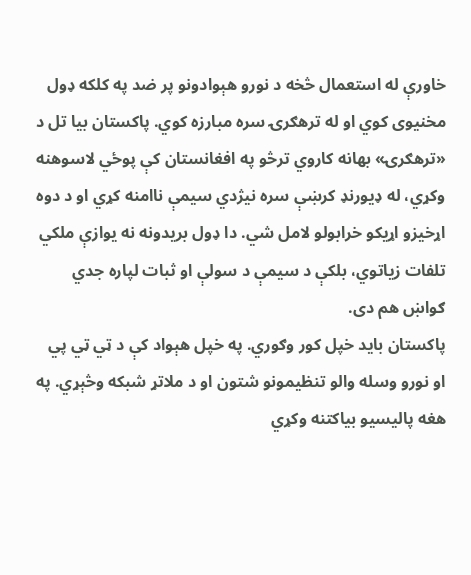خاورې له استعمال څخه د نورو هېوادونو پر ضد په کلکه ډول مخنیوی کوي او له ترهګرۍ سره مبارزه کوي. پاکستان بیا تل د «ترهګرۍ» بهانه کاروي ترڅو په افغانستان کې پوځي لاسوهنه وکړي، له ډيورنډ کرښې سره نيژدي سیمې ناامنه کړي او د دوه اړخیزو اړیکو خرابولو لامل شي. دا ډول بریدونه نه یوازې ملکي تلفات زیاتوي، بلکې د سیمې د سولې او ثبات لپاره جدي ګواښ هم دی.
پاکستان باید خپل کور وګوري. په خپل هېواد کې د ټي ټي پي او نورو وسله والو تنظیمونو شتون او د ملاتړ شبکه وڅېړي. په هغه پالیسیو بیاکتنه وکړي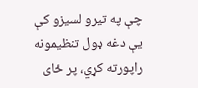چې په تیرو لسیزو کې یې دغه ډول تنظيمونه راپورته کړي، پر ځای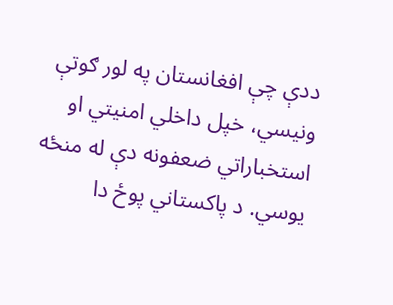ددې چې افغانستان په لور ګوتې ونيسي، خپل داخلي امنیتي او استخباراتي ضعفونه دې له منځه یوسي. د پاکستاني پوځ دا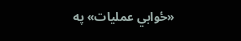«ځوابي عملیات» په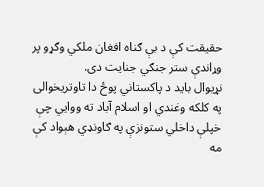حقیقت کې د بې ګناه افغان ملکي وګړو پر وړاندې ستر جنګي جنایت دی.
نړیوال باید د پاکستاني پوځ دا تاوتریخوالی په کلکه وغندي او اسلام آباد ته ووايي چې خپلې داخلي ستونزې په ګاونډي هېواد کې مه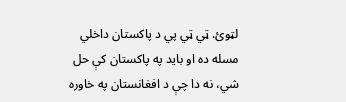لټوئ. ټي ټي پي د پاکستان داخلي مسله ده او باید په پاکستان کې حل شي، نه دا چې د افغانستان په خاوره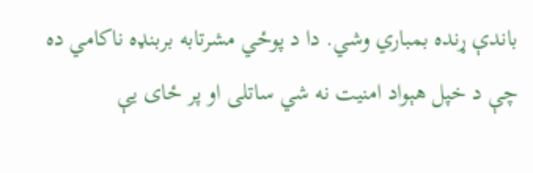باندې ړنده بمباري وشي. دا د پوځي مشرتابه بربنډه ناکامي ده چې د خپل هېواد امنیت نه شي ساتلی او پر ځای یې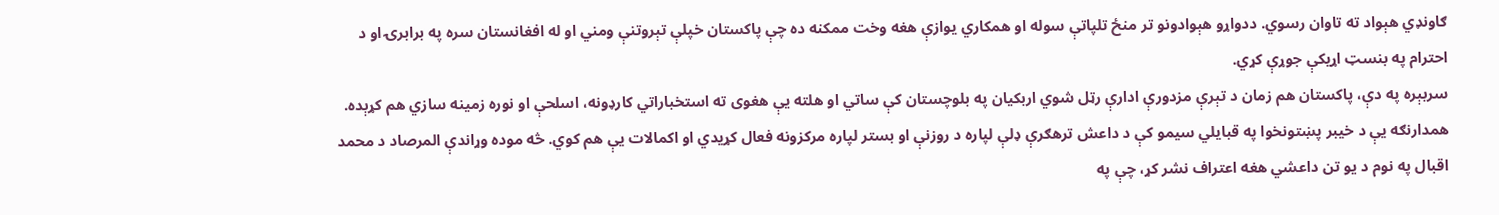ګاونډي هېواد ته تاوان رسوي. ددواړو هېوادونو تر منځ تلپاتې سوله او همکاري یوازې هغه وخت ممکنه ده چې پاکستان خپلې تېروتنې ومني او له افغانستان سره په برابرۍ او د احترام په بنسټ اړیکې جوړې کړي.
سربېره په دې، پاکستان هم زمان د تېرې مزدورې ادارې رټل شوي اربکيان په بلوچستان کې ساتي او هلته يې هغوی ته استخباراتي کارډونه، اسلحې او نوره زمينه سازي هم کړېده. همدارنګه يې د خیبر پښتونخوا په قبايلي سيمو کې د داعش ترهګرې ډلې لپاره د روزنې او بستر لپاره مرکزونه فعال کړيدي او اکمالات يې هم کوي. څه موده وړاندې المرصاد د محمد اقبال په نوم د يو تن داعشي هغه اعتراف نشر کړ، چې په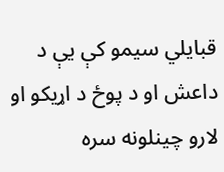قبايلي سيمو کې یې د داعش او د پوځ د اړيکو او لارو چينلونه سره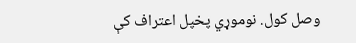وصل کول. نوموړي پخپل اعتراف کې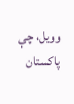وويل، چې پاکستان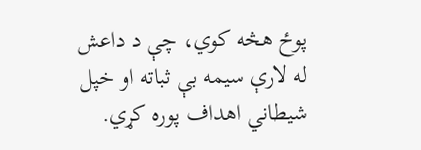پوځ هڅه کوي، چې د داعش له لارې سيمه بې ثباته او خپل شيطاني اهداف پوره کړي.